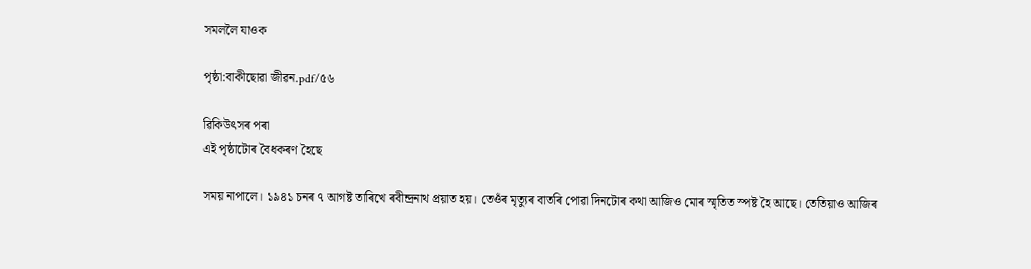সমললৈ যাওক

পৃষ্ঠা:বাকীছোৱা জীৱন.pdf/৫৬

ৱিকিউৎসৰ পৰা
এই পৃষ্ঠাটোৰ বৈধকৰণ হৈছে

সময় নাপালে। ১৯৪১ চনৰ ৭ আগষ্ট তাৰিখে ৰবীন্দ্ৰনাথ প্ৰয়াত হয়। তেওঁৰ মৃত্যুৰ বাতৰি পোৱা দিনটোৰ কথা আজিও মোৰ স্মৃতিত স্পষ্ট হৈ আছে। তেতিয়াও আজিৰ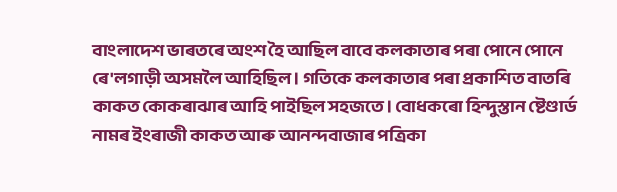বাংলাদেশ ভাৰতৰে অংশ হৈ আছিল বাবে কলকাতাৰ পৰা পোনে পোনে ৰে'লগাড়ী অসমলৈ আহিছিল। গতিকে কলকাতাৰ পৰা প্ৰকাশিত বাতৰি কাকত কোকৰাঝাৰ আহি পাইছিল সহজতে। বোধকৰো হিন্দুস্তান ষ্টেণ্ডাৰ্ড নামৰ ইংৰাজী কাকত আৰু আনন্দবাজাৰ পত্ৰিকা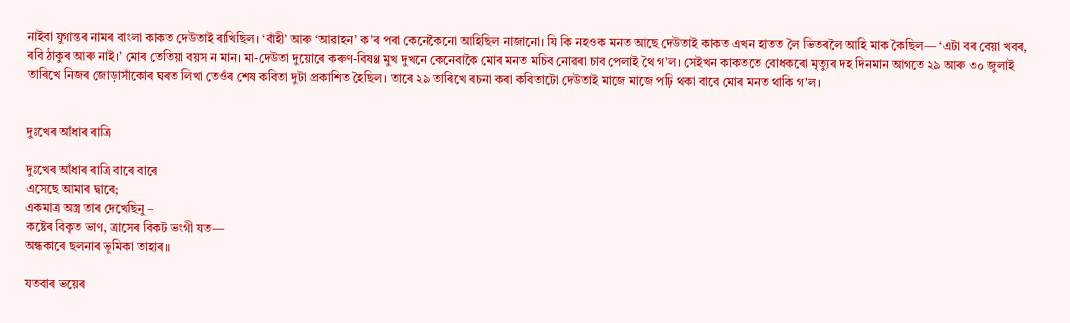নাইবা যুগান্তৰ নামৰ বাংলা কাকত দেউতাই ৰাখিছিল। ‘বাঁহী’ আৰু ‘আৱাহন’ ক’ৰ পৰা কেনেকৈনো আহিছিল নাজানো। যি কি নহওক মনত আছে দেউতাই কাকত এখন হাতত লৈ ভিতৰলৈ আহি মাক কৈছিল— ‘এটা বৰ বেয়া খবৰ, ৰবি ঠাকুৰ আৰু নাই।’ মোৰ তেতিয়া বয়স ন মান। মা-দেউতা দুয়োৰে কৰুণ-বিষণ্ণ মুখ দুখনে কেনেবাকৈ মোৰ মনত মচিব নোৱৰা চাব পেলাই থৈ গ’ল। সেইখন কাকততে বোধকৰো মৃত্যুৰ দহ দিনমান আগতে ২৯ আৰু ৩০ জুলাই তাৰিখে নিজৰ জোড়াসাঁকোৰ ঘৰত লিখা তেওঁৰ শেষ কবিতা দুটা প্ৰকাশিত হৈছিল। তাৰে ২৯ তাৰিখে ৰচনা কৰা কবিতাটো দেউতাই মাজে মাজে পঢ়ি থকা বাবে মোৰ মনত থাকি গ'ল।


দুঃখেৰ আঁধাৰ ৰাত্ৰি

দুঃখেৰ আঁধাৰ ৰাত্ৰি বাৰে বাৰে
এসেছে আমাৰ দ্বাৰে;
একমাত্ৰ অস্ত্ৰ তাৰ দেখেছিনু –
কষ্টেৰ বিকৃত ভাণ, ত্ৰাসেৰ বিকট ভংগী যত—
অন্ধকাৰে ছলনাৰ ভূমিকা তাহাৰ॥

যতবাৰ ভয়েৰ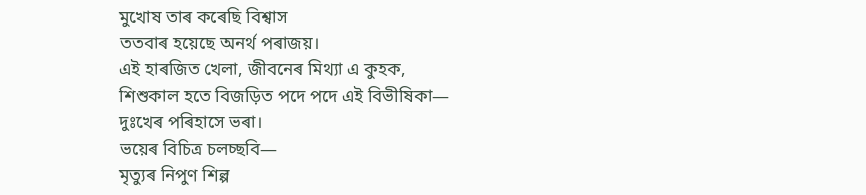মুখোষ তাৰ কৰেছি বিশ্বাস
ততবাৰ হয়েছে অনৰ্থ পৰাজয়।
এই হাৰজিত খেলা, জীবনেৰ মিথ্যা এ কুহক,
শিশুকাল হতে বিজড়িত পদে পদে এই বিভীষিকা—
দুঃখেৰ পৰিহাসে ভৰা।
ভয়েৰ বিচিত্ৰ চলচ্ছবি—
মৃত্যুৰ নিপুণ শিল্প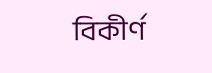বিকীৰ্ণ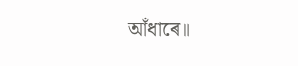আঁধাৰে॥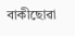বাকীছোৱা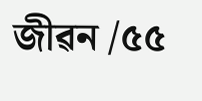জীৱন /৫৫